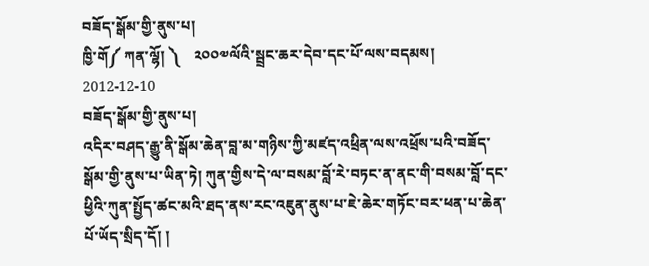བཟོད་སྒོམ་གྱི་ནུས་པ།
ཁྱི་གོ༼ ཀན་ལྷོ། ༽    ༢༠༠༧ལོའི་སྦྲང་ཆར་དེབ་དང་པོ་ལས་བདམས།    2012-12-10
བཟོད་སྒོམ་གྱི་ནུས་པ།
འདིར་བཤད་རྒྱུ་ནི་སྒོམ་ཆེན་བླ་མ་གཉིས་ཀྱི་མཛད་འཕྲིན་ལས་འཕྲོས་པའི་བཟོད་སྒོམ་གྱི་ནུས་པ་ཡིན་ཏེ། ཀུན་གྱིས་དེ་ལ་བསམ་བློ་རེ་བཏང་ན་ནང་གི་བསམ་བློ་དང་ཕྱིའི་ཀུན་སྤྱོད་ཚང་མའི་ཐད་ནས་རང་འཇུན་ནུས་པ་ཇེ་ཆེར་གཏོང་བར་ཕན་པ་ཆེན་པོ་ཡོད་སྲིད་དོ། །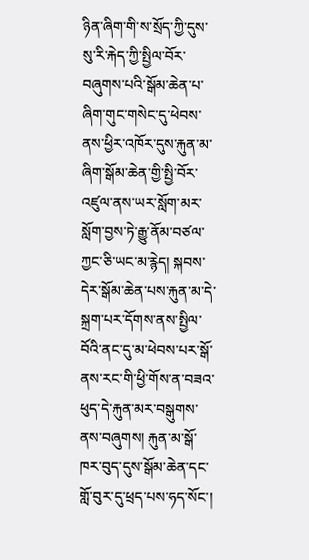ཉིན་ཞིག་གི་ས་སྲོད་ཀྱི་དུས་སུ་རི་རྐེད་ཀྱི་སྤྱིལ་བོར་བཞུགས་པའི་སྒོམ་ཆེན་པ་ཞིག་གུང་གསེང་དུ་ཕེབས་ནས་ཕྱིར་འཁོར་དུས་རྐུན་མ་ཞིག་སྒོམ་ཆེན་གྱི་སྤྱི་བོར་འཛུལ་ནས་ཡར་སློག་མར་སློག་བྱས་ཏེ་རྒྱུ་ནོམ་བཙལ་ཀྱང་ཅི་ཡང་མ་རྙེད། སྐབས་དེར་སྒོམ་ཆེན་པས་རྐུན་མ་དེ་སྐྲག་པར་དོགས་ནས་སྤྱིལ་བོའི་ནང་དུ་མ་ཕེབས་པར་སྒོ་ནས་རང་གི་ཕྱི་གོས་ན་བཟའ་ཕུད་དེ་རྐུན་མར་བསྒུགས་ནས་བཞུགས། རྐུན་མ་སྒོ་ཁར་བུད་དུས་སྒོམ་ཆེན་དང་གློ་བུར་དུ་ཕྲད་པས་ཧད་སོང་།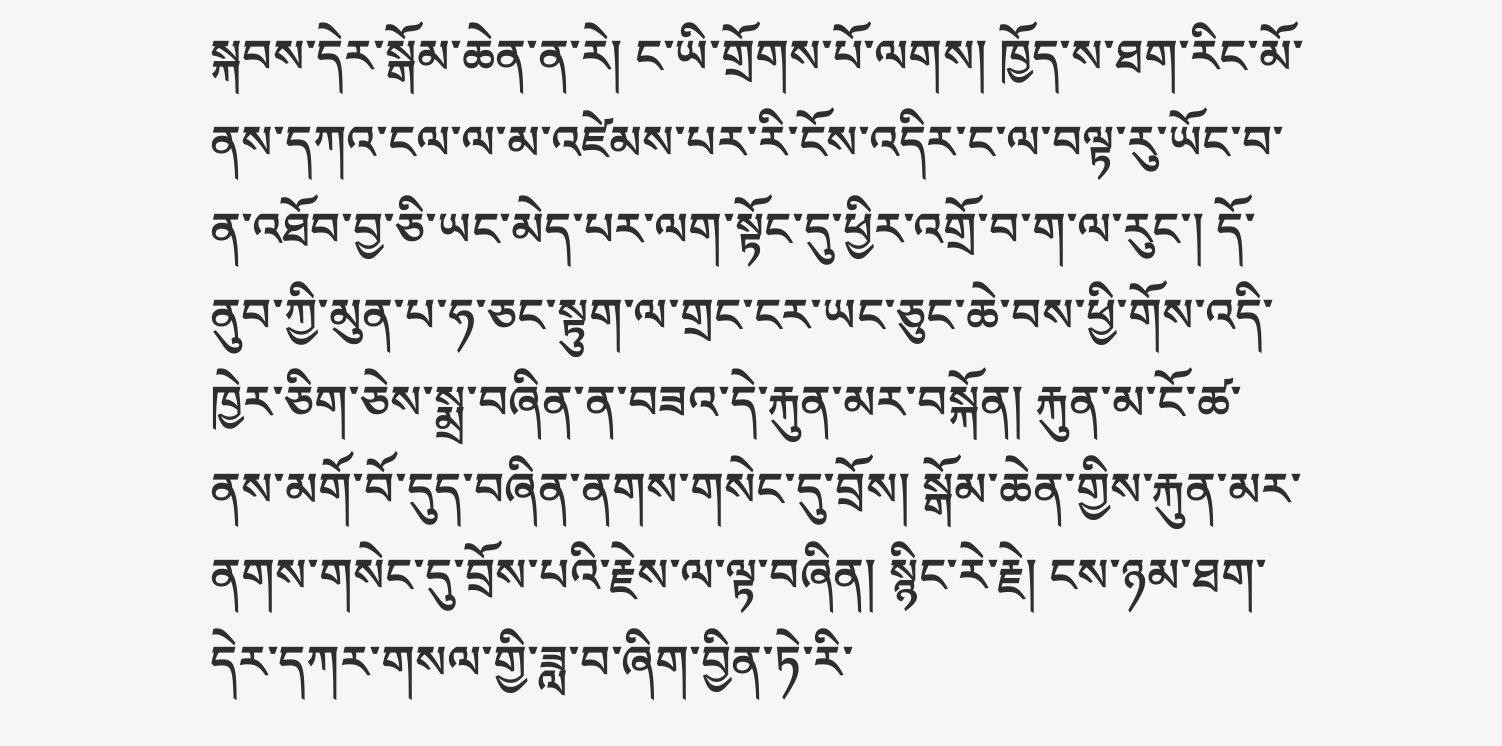སྐབས་དེར་སྒོམ་ཆེན་ན་རེ། ང་ཡི་གྲོགས་པོ་ལགས། ཁྱོད་ས་ཐག་རིང་མོ་ནས་དཀའ་ངལ་ལ་མ་འཛེམས་པར་རི་ངོས་འདིར་ང་ལ་བལྟ་རུ་ཡོང་བ་ན་འཐོབ་བྱ་ཅི་ཡང་མེད་པར་ལག་སྟོང་དུ་ཕྱིར་འགྲོ་བ་ག་ལ་རུང་། དོ་ནུབ་ཀྱི་མུན་པ་ཧ་ཅང་སྟུག་ལ་གྲང་ངར་ཡང་ཅུང་ཆེ་བས་ཕྱི་གོས་འདི་ཁྱེར་ཅིག་ཅེས་སྨྲ་བཞིན་ན་བཟའ་དེ་རྐུན་མར་བསྐོན། རྐུན་མ་ངོ་ཚ་ནས་མགོ་བོ་དུད་བཞིན་ནགས་གསེང་དུ་བྲོས། སྒོམ་ཆེན་གྱིས་རྐུན་མར་ནགས་གསེང་དུ་བྲོས་པའི་རྗེས་ལ་ལྟ་བཞིན། སྙིང་རེ་རྗེ། ངས་ཉམ་ཐག་དེར་དཀར་གསལ་གྱི་ཟླ་བ་ཞིག་བྱིན་ཏེ་རི་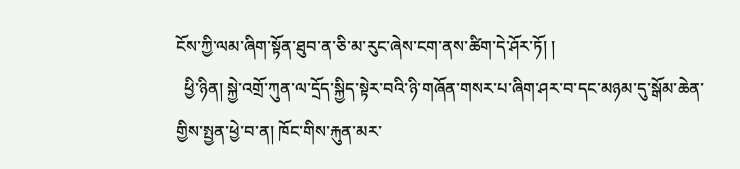ངོས་ཀྱི་ལམ་ཞིག་སྟོན་ཐུབ་ན་ཅི་མ་རུང་ཞེས་ངག་ནས་ཚིག་དེ་ཤོར་ཏོ། །
  ཕྱི་ཉིན། སྐྱེ་འགྲོ་ཀུན་ལ་དྲོད་སྐྱིད་སྟེར་བའི་ཉི་གཞོན་གསར་པ་ཞིག་ཤར་བ་དང་མཉམ་དུ་སྒོམ་ཆེན་གྱིས་སྤྱན་ཕྱེ་བ་ན། ཁོང་གིས་རྐུན་མར་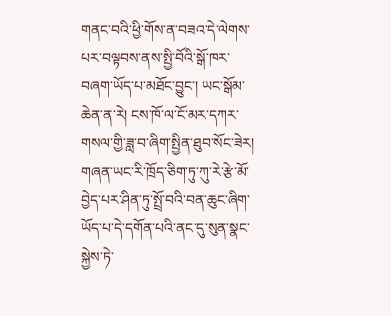གནང་བའི་ཕྱི་གོས་ན་བཟའ་དེ་ལེགས་པར་བལྟབས་ནས་སྤྱི་བོའི་སྒོ་ཁར་བཞག་ཡོད་པ་མཐོང་བྱུང་། ཡང་སྒོམ་ཆེན་ན་རེ། ངས་ཁོ་ལ་ངོ་མར་དཀར་གསལ་གྱི་ཟླ་བ་ཞིག་སྤྱིན་ཐུབ་སོང་ཟེར།
གཞན་ཡང་རི་ཁྲོད་ཅིག་ཏུ་ཀུ་རེ་རྩེ་མོ་བྱེད་པར་ཤིན་ཏུ་སྤྲོ་བའི་བན་ཆུང་ཞིག་ཡོད་པ་དེ་དགོན་པའི་ནང་དུ་སུན་སྣང་སྐྱེས་ཏེ་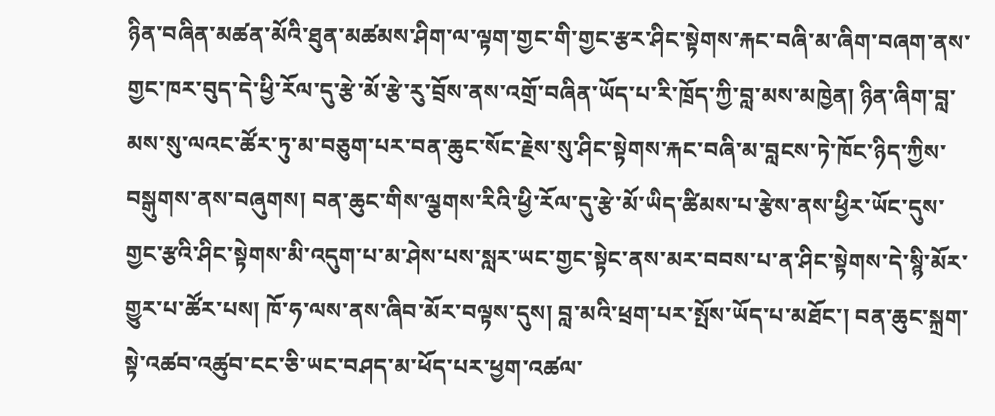ཉིན་བཞིན་མཚན་མོའི་ཐུན་མཚམས་ཤིག་ལ་ལྟག་གྱང་གི་གྱང་རྩར་ཤིང་སྟེགས་རྐང་བཞི་མ་ཞིག་བཞག་ནས་གྱང་ཁར་བུད་དེ་ཕྱི་རོལ་དུ་རྩེ་མོ་རྩེ་རུ་བྲོས་ནས་འགྲོ་བཞིན་ཡོད་པ་རི་ཁྲོད་ཀྱི་བླ་མས་མཁྱེན། ཉིན་ཞིག་བླ་མས་སུ་ལའང་ཚོར་ཏུ་མ་བཅུག་པར་བན་ཆུང་སོང་རྗེས་སུ་ཤིང་སྟེགས་རྐང་བཞི་མ་བླངས་ཏེ་ཁོང་ཉིད་ཀྱིས་བསྒུགས་ནས་བཞུགས། བན་ཆུང་གིས་ལྕགས་རིའི་ཕྱི་རོལ་དུ་རྩེ་མོ་ཡིད་ཚིམས་པ་རྩེས་ནས་ཕྱིར་ཡོང་དུས་གྱང་རྩའི་ཤིང་སྟེགས་མི་འདུག་པ་མ་ཤེས་པས་སླར་ཡང་གྱང་སྟེང་ནས་མར་བབས་པ་ན་ཤིང་སྟེགས་དེ་སྙི་མོར་གྱུར་པ་ཚོར་པས། ཁོ་ཧ་ལས་ནས་ཞིབ་མོར་བལྟས་དུས། བླ་མའི་ཕྲག་པར་སྤོས་ཡོད་པ་མཐོང་། བན་ཆུང་སྐྲག་སྟེ་འཚབ་འཚུབ་ངང་ཅི་ཡང་བཤད་མ་ཕོད་པར་ཕྱག་འཚལ་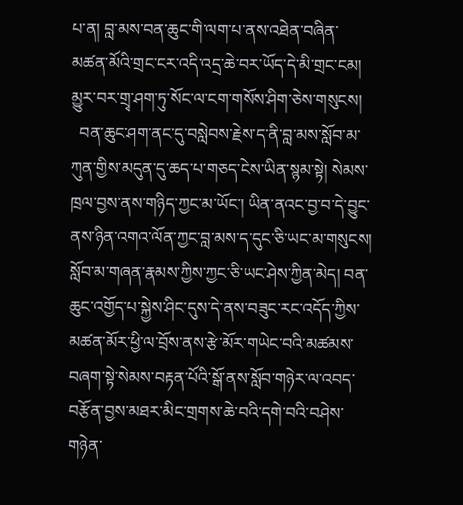པ་ན། བླ་མས་བན་ཆུང་གི་ལག་པ་ནས་འཐེན་བཞིན་མཚན་མོའི་གྲང་ངར་འདི་འདྲ་ཆེ་བར་ཡོད་དེ་མི་གྲང་ངམ། མྱུར་བར་གྲྭ་ཤག་ཏུ་སོང་ལ་ངག་གསོས་ཤིག་ཅེས་གསུངས།
  བན་ཆུང་ཤག་ནང་དུ་བསླེབས་རྗེས་ད་ནི་བླ་མས་སློབ་མ་ཀུན་གྱིས་མདུན་དུ་ཆད་པ་གཅད་ངེས་ཡིན་སྙམ་སྟེ། སེམས་ཁྲལ་བྱས་ནས་གཉིད་ཀྱང་མ་ཡོང་། ཡིན་ནའང་བྱ་བ་དེ་བྱུང་ནས་ཉིན་འགའ་ལོན་ཀྱང་བླ་མས་ད་དུང་ཅི་ཡང་མ་གསུངས། སློབ་མ་གཞན་རྣམས་ཀྱིས་ཀྱང་ཅི་ཡང་ཤེས་ཀྱིན་མེད། བན་ཆུང་འགྱོད་པ་སྐྱེས་ཤིང་དུས་དེ་ནས་བཟུང་རང་འདོད་ཀྱིས་མཚན་མོར་ཕྱི་ལ་བྲོས་ནས་རྩེ་མོར་གཡེང་བའི་མཚམས་བཞག་སྟེ་སེམས་བརྟན་པོའི་སྒོ་ནས་སློབ་གཉེར་ལ་འབད་བརྩོན་བྱས་མཐར་མིང་གྲགས་ཆེ་བའི་དགེ་བའི་བཤེས་གཉེན་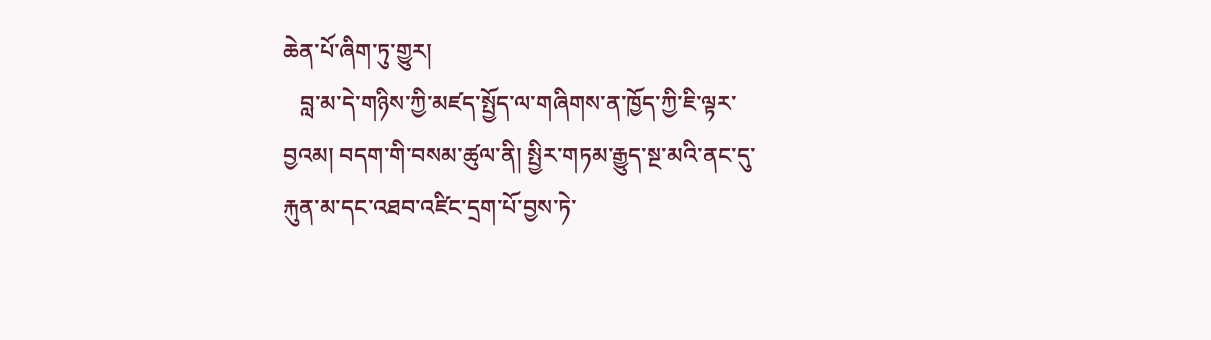ཆེན་པོ་ཞིག་ཏུ་གྱུར།
   བླ་མ་དེ་གཉིས་ཀྱི་མཛད་སྤྱོད་ལ་གཞིགས་ན་ཁྱོད་ཀྱི་ཇི་ལྟར་བྱའམ། བདག་གི་བསམ་ཚུལ་ནི། སྤྱིར་གཏམ་རྒྱུད་སྔ་མའི་ནང་དུ་རྐུན་མ་དང་འཐབ་འཛིང་དྲག་པོ་བྱས་ཏེ་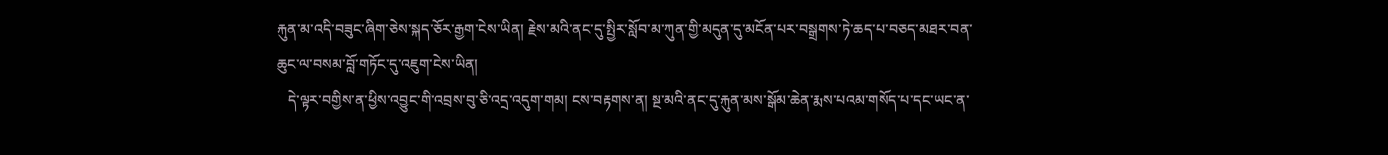རྐུན་མ་འདི་བཟུང་ཞིག་ཅེས་སྐད་ཅོར་རྒྱག་ངེས་ཡིན། རྗེས་མའི་ནང་དུ་སྤྱིར་སློབ་མ་ཀུན་གྱི་མདུན་དུ་མངོན་པར་བསྒྲགས་ཏེ་ཆད་པ་བཅད་མཐར་བན་ཆུང་ལ་བསམ་བློ་གཏོང་དུ་འཇུག་ངེས་ཡིན།
   དེ་ལྟར་བགྱིས་ན་ཕྱིས་འབྱུང་གི་འབྲས་བུ་ཅི་འདྲ་འདུག་གམ། ངས་བརྟགས་ན། སྔ་མའི་ནང་དུ་རྐུན་མས་སྒོམ་ཆེན་རྨས་པའམ་གསོད་པ་དང་ཡང་ན་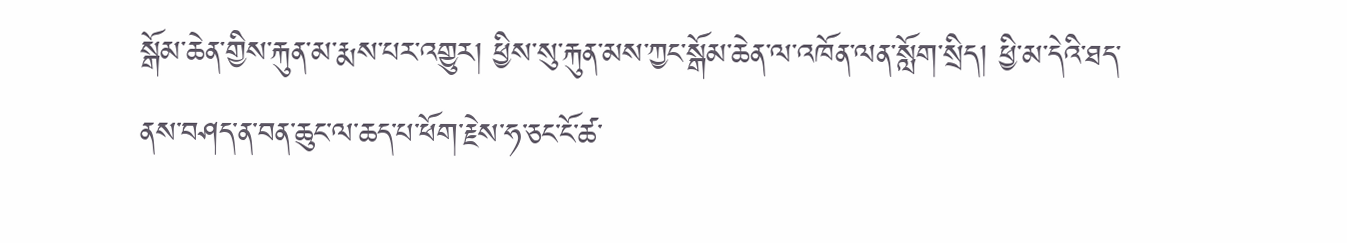སྒོམ་ཆེན་གྱིས་རྐུན་མ་རྨས་པར་འགྱུར། ཕྱིས་སུ་རྐུན་མས་ཀྱང་སྒོམ་ཆེན་ལ་འཁོན་ལན་སློག་སྲིད། ཕྱི་མ་དེའི་ཐད་ནས་བཤད་ན་བན་ཆུང་ལ་ཆད་པ་ཕོག་རྗེས་ཧ་ཅང་ངོ་ཚ་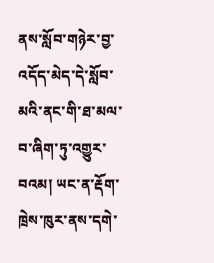ནས་སློབ་གཉེར་བྱ་འདོད་མེད་དེ་སློབ་མའི་ནང་གི་ཐ་མལ་བ་ཞིག་ཏུ་འགྱུར་བའམ། ཡང་ན་རྡོག་ཁྲེས་ཁུར་ནས་དགེ་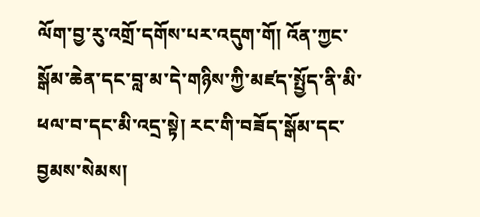ལོག་བྱ་རུ་འགྲོ་དགོས་པར་འདུག་གོ། འོན་ཀྱང་སྒོམ་ཆེན་དང་བླ་མ་དེ་གཉིས་ཀྱི་མཛད་སྤྱོད་ནི་མི་ཕལ་བ་དང་མི་འདྲ་སྟེ། རང་གི་བཟོད་སྒོམ་དང་བྱམས་སེམས།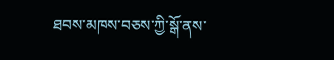ཐབས་མཁས་བཅས་ཀྱི་སྒོ་ནས་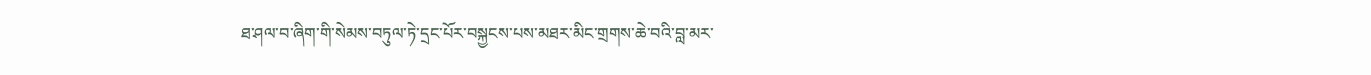ཐ་ཤལ་བ་ཞིག་གི་སེམས་བཏུལ་ཏེ་དྲང་པོར་བསྐྱངས་པས་མཐར་མིང་གྲགས་ཆེ་བའི་བླ་མར་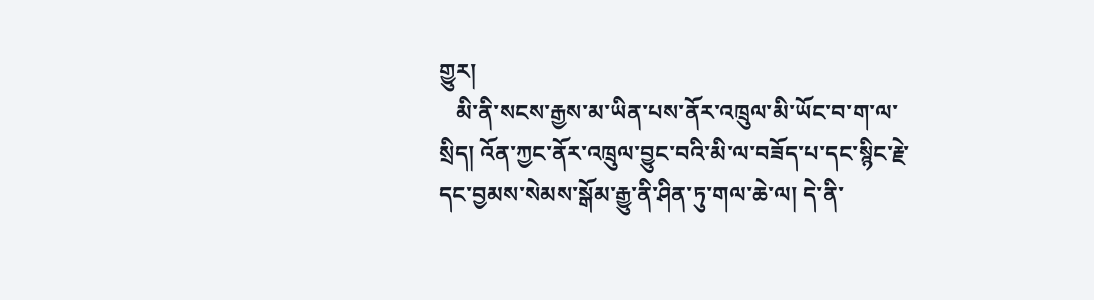གྱུར།
   མི་ནི་སངས་རྒྱས་མ་ཡིན་པས་ནོར་འཁྲུལ་མི་ཡོང་བ་ག་ལ་སྲིད། འོན་ཀྱང་ནོར་འཁྲུལ་བྱུང་བའི་མི་ལ་བཟོད་པ་དང་སྙིང་རྗེ་དང་བྱམས་སེམས་སྒོམ་རྒྱུ་ནི་ཤིན་ཏུ་གལ་ཆེ་ལ། དེ་ནི་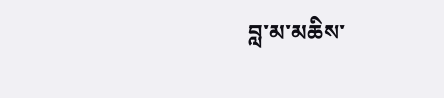བླ་མ་མཆིས་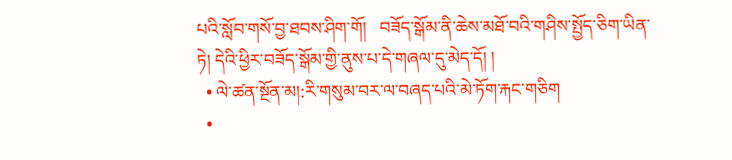པའི་སློབ་གསོ་བྱ་ཐབས་ཤིག་གོ།   བཟོད་སྒོམ་ནི་ཆེས་མཐོ་བའི་གཤིས་སྤྱོད་ཅིག་ཡིན་ཏེ། དེའི་ཕྱིར་བཟོད་སྒོམ་གྱི་ནུས་པ་དེ་གཞལ་དུ་མེད་དོ། །
  • ལེ་ཚན་སྔོན་མ།:རི་གསུམ་བར་ལ་བཞད་པའི་མེ་ཏོག་རྐང་གཅིག
  •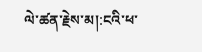ལེ་ཚན་རྗེས་མ།:ངའི་ཕ་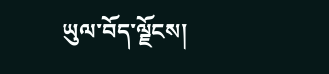ཡུལ་བོད་ལྗོངས།